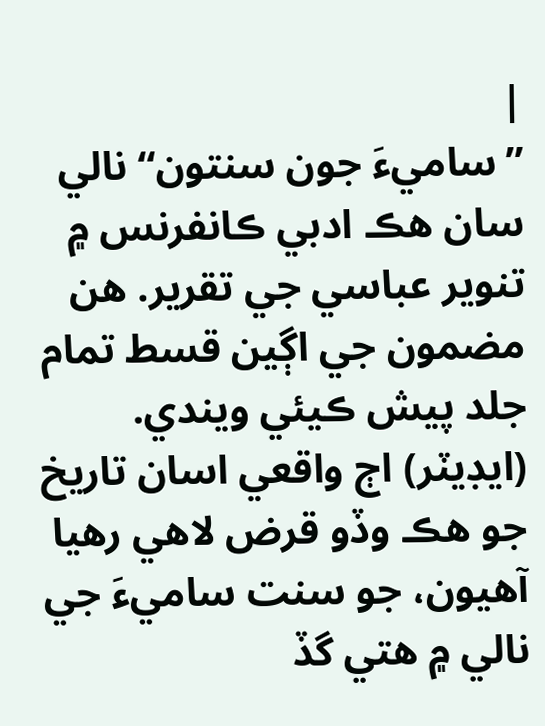|
”ساميءَ جون سنتون“ نالي سان هڪ ادبي ڪانفرنس ۾ تنوير عباسي جي تقرير. هن مضمون جي اڳين قسط تمام جلد پيش ڪيئي ويندي. (ايڊيٽر) اڄ واقعي اسان تاريخ جو هڪ وڏو قرض لاهي رهيا آهيون، جو سنت ساميءَ جي نالي ۾ هتي گڏ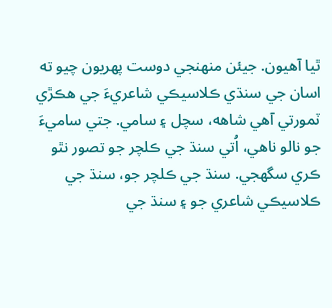ٿيا آهيون. جيئن منهنجي دوست پهريون چيو ته اسان جي سنڌي ڪلاسيڪي شاعريءَ جي هڪڙي ٽمورتي آهي شاهه، سچل ۽ سامي. جتي ساميءَ جو نالو ناهي، اُتي سنڌ جي ڪلچر جو تصور نٿو ڪري سگھجي. سنڌ جي ڪلچر جو، سنڌ جي ڪلاسيڪي شاعري جو ۽ سنڌ جي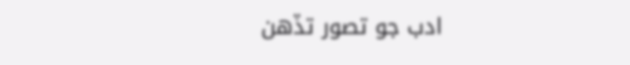ادب جو تصور تڏهن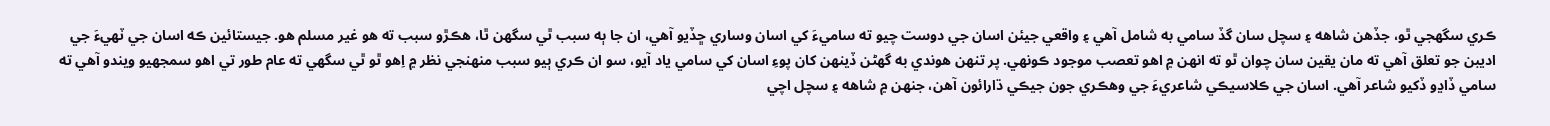ڪري سگھجي ٿو، جڏهن شاهه ۽ سچل سان گڏ سامي به شامل آهي ۽ واقعي جيئن اسان جي دوست چيو ته ساميءَ کي اسان وساري ڇڏيو آهي، ان جا ٻه سبب ٿي سگھن ٿا، هڪڙو سبب ته هو غير مسلم هو. جيستائين ڪه اسان جي ٽهيءَ جي اديبن جو تعلق آهي ته مان يقين سان چوان ٿو ته انهن ۾ اهو تعصب موجود ڪونهي. پر تنهن هوندي به گھڻن ڏينهن کان پوءِ اسان کي سامي ياد آيو، سو ان ڪري ٻيو سبب منهنجي نظر ۾ اِهو ٿو ٿي سگھي ته عام طور تي اهو سمجهيو ويندو آهي ته سامي ڏاڍو ڏکيو شاعر آهي. اسان جي ڪلاسيڪي شاعريءَ جي وهڪري جون جيڪي ڌارائون آهن، جنهن ۾ شاهه ۽ سچل اچي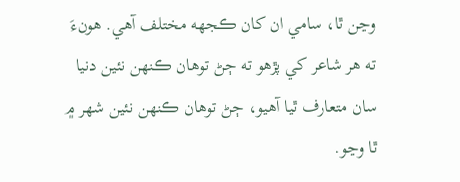وڃن ٿا، سامي ان کان ڪجهه مختلف آهي. هونءَ ته هر شاعر کي پڙهو ته ڄڻ توهان ڪنهن نئين دنيا سان متعارف ٿيا آهيو، ڄڻ توهان ڪنهن نئين شهر ۾ ٿا وڃو.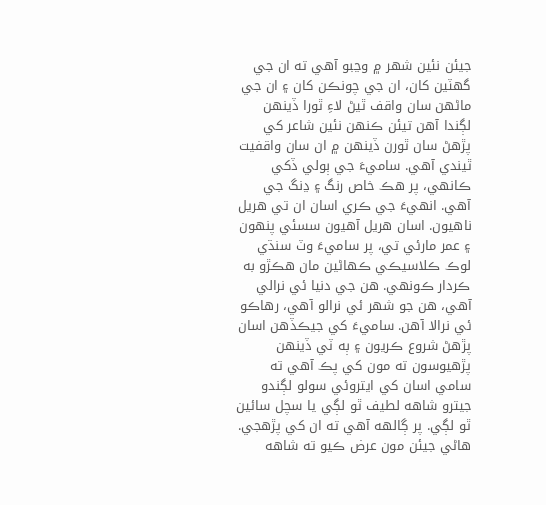جيئن نئين شهر ۾ وڃبو آهي ته ان جي گھٽين کان، ان جي چونڪن کان ۽ ان جي ماڻهن سان واقف ٿيڻ لاءِ ٿورا ڏينهن لڳندا آهن تيئن ڪنهن نئين شاعر کي پڙهڻ سان ٿورن ڏينهن ۾ ان سان واقفيت ٿيندي آهي. ساميءَ جي ٻولي ڏکي ڪانهي، پر هڪ خاص رنگ ۽ ڍنگ جي آهي. انهيءَ جي ڪري اسان ان تي هريل ناهيون. اسان هريل آهيون سسئي پنهون ۽ عمر مارئي تي، پر ساميءَ وٽ سنڌي لوڪ ڪلاسيڪي ڪهاڻين مان هڪڙو به ڪردار ڪونهي. هن جي دنيا ئي نرالي آهي، هن جو شهر ئي نرالو آهي، رهاڪو ئي نرالا آهن. ساميءَ کي جيڪڏهن اسان پڙهڻ شروع ڪريون ۽ ٻه ٽي ڏينهن پڙهيوسون ته مون کي پڪ آهي ته سامي اسان کي ايتروئي سولو لڳندو جيترو شاهه لطيف ٿو لڳي يا سچل سائين ٿو لڳي. پر ڳالهه آهي ته ان کي پڙهجي. هاڻي جيئن مون عرض ڪيو ته شاهه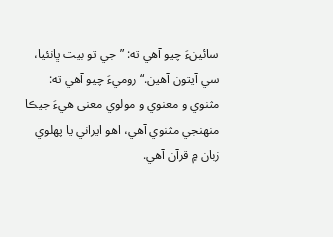سائينءَ چيو آهي ته: ”جي تو بيت ڀانئيا، سي آيتون آهين.“ روميءَ چيو آهي ته:
مثنوي و معنوي و مولوي معنى هيءَ جيڪا منهنجي مثنوي آهي، اهو ايراني يا پهلوي زبان ۾ قرآن آهي.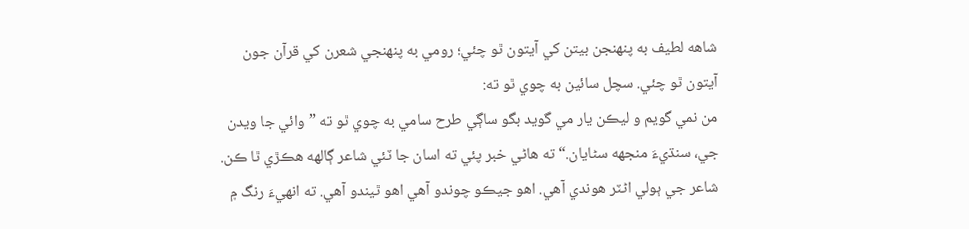شاهه لطيف به پنهنجن بيتن کي آيتون ٿو چئي؛ رومي به پنهنجي شعرن کي قرآن جون آيتون ٿو چئي. سچل سائين به چوي ٿو ته:
من نمي گويم و ليڪن يار مي گويد بگو ساڳي طرح سامي به چوي ٿو ته ”وائي جا ويدن جي، سنڌيءَ منجھه سڻايان.“ ته هاڻي خبر پئي ته اسان جا ٽئي شاعر ڳالهه هڪڙي ٿا ڪن. شاعر جي ٻولي اڻٽر هوندي آهي. اهو جيڪو چوندو آهي اهو ٿيندو آهي. ته انهيءَ رنگ ۾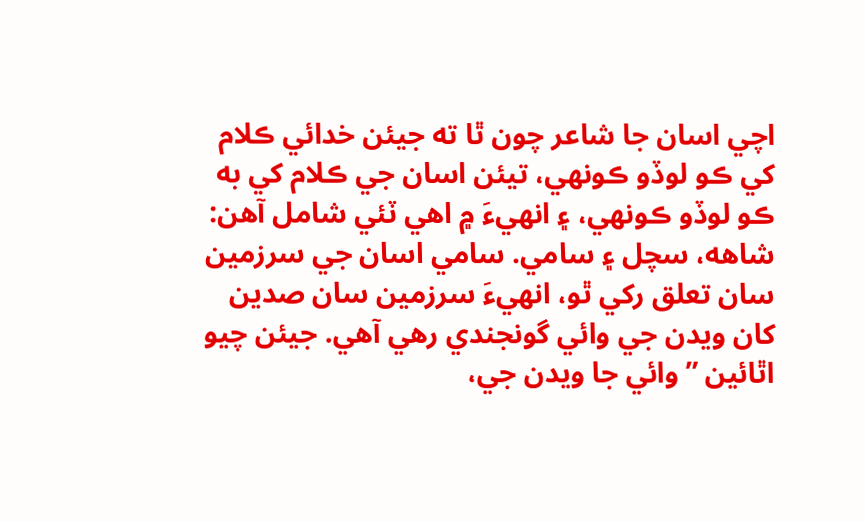اچي اسان جا شاعر چون ٿا ته جيئن خدائي ڪلام کي ڪو لوڏو ڪونهي، تيئن اسان جي ڪلام کي به ڪو لوڏو ڪونهي، ۽ انهيءَ ۾ اهي ٽئي شامل آهن: شاهه، سچل ۽ سامي. سامي اسان جي سرزمين سان تعلق رکي ٿو، انهيءَ سرزمين سان صدين کان ويدن جي وائي گونجندي رهي آهي. جيئن چيو اٿائين ”وائي جا ويدن جي،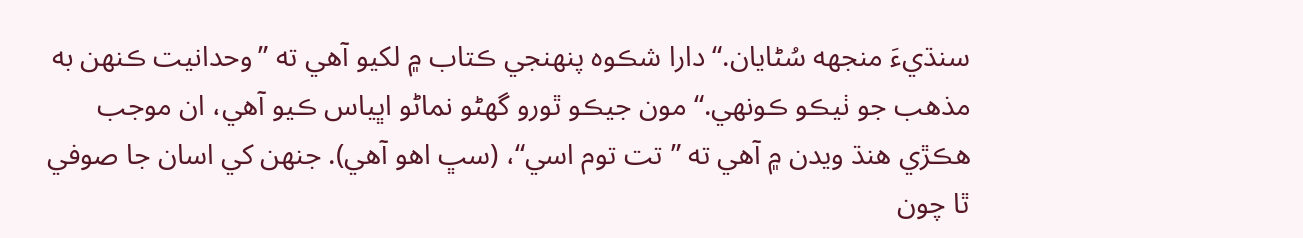سنڌيءَ منجھه سُڻايان.“ دارا شڪوه پنهنجي ڪتاب ۾ لکيو آهي ته ”وحدانيت ڪنهن به مذهب جو ٺيڪو ڪونهي.“ مون جيڪو ٿورو گھڻو نماڻو اڀياس ڪيو آهي، ان موجب هڪڙي هنڌ ويدن ۾ آهي ته ”تت توم اسي“، (سڀ اهو آهي). جنهن کي اسان جا صوفي ٿا چون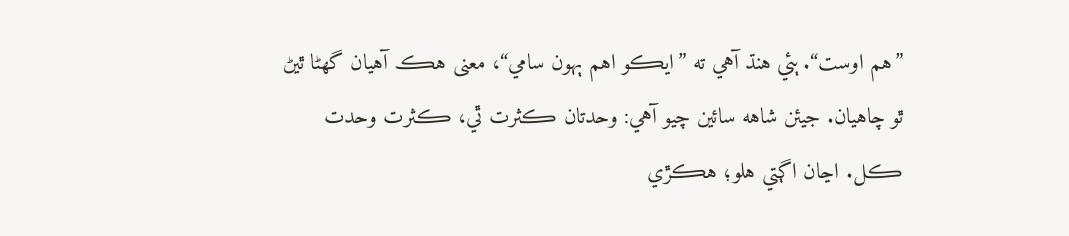”هم اوست“. ٻئي هنڌ آهي ته ”ايڪو اهم ٻهون سامي“، معنى هڪ آهيان گھڻا ٿيڻ ٿو چاهيان. جيئن شاهه سائين چيو آهي: وحدتان ڪثرت ٿي، ڪثرت وحدت ڪل. اڃان اڳتي هلو؛ هڪڙي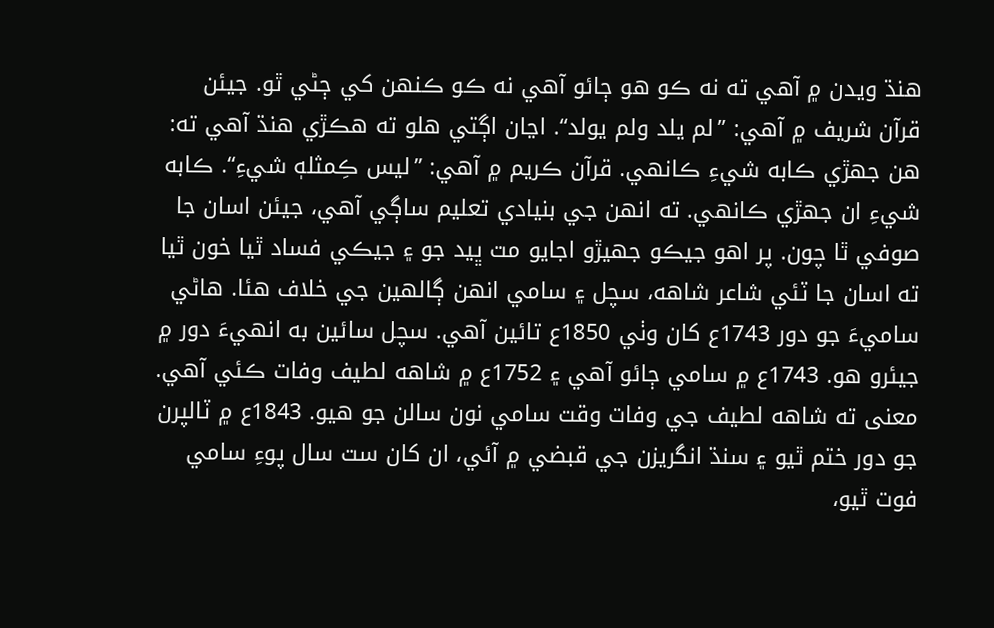هنڌ ويدن ۾ آهي ته نه ڪو هو ڄائو آهي نه ڪو ڪنهن کي ڄڻي ٿو. جيئن قرآن شريف ۾ آهي: ”لم يلد ولم يولد“. اڃان اڳتي هلو ته هڪڙي هنڌ آهي ته: هن جھڙي ڪابه شيءِ ڪانهي. قرآن ڪريم ۾ آهي: ”ليس ڪِمثلهٖ شيءِ“. ڪابه شيءِ ان جھڙي ڪانهي. ته انهن جي بنيادي تعليم ساڳي آهي، جيئن اسان جا صوفي ٿا چون. پر اهو جيڪو جھيڙو اجايو مت ڀيد جو ۽ جيڪي فساد ٿيا خون ٿيا ته اسان جا ٽئي شاعر شاهه، سچل ۽ سامي انهن ڳالهين جي خلاف هئا. هاڻي ساميءَ جو دور 1743ع کان وٺي 1850ع تائين آهي. سچل سائين به انهيءَ دور ۾ جيئرو هو. 1743ع ۾ سامي ڄائو آهي ۽ 1752ع ۾ شاهه لطيف وفات ڪئي آهي. معنى ته شاهه لطيف جي وفات وقت سامي نون سالن جو هيو. 1843ع ۾ ٽالپرن جو دور ختم ٿيو ۽ سنڌ انگريزن جي قبضي ۾ آئي، ان کان ست سال پوءِ سامي فوت ٿيو،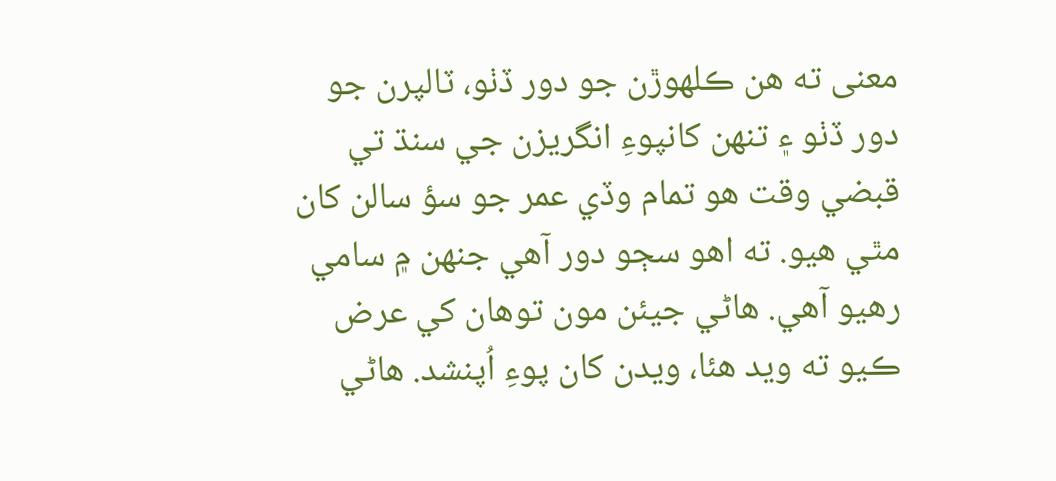معنى ته هن ڪلهوڙن جو دور ڏٺو، ٽالپرن جو دور ڏٺو ۽ تنهن کانپوءِ انگريزن جي سنڌ تي قبضي وقت هو تمام وڏي عمر جو سؤ سالن کان مٿي هيو. ته اهو سڄو دور آهي جنهن ۾ سامي رهيو آهي. هاڻي جيئن مون توهان کي عرض ڪيو ته ويد هئا، ويدن کان پوءِ اُپنشد. هاڻي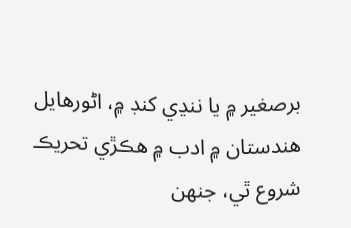برصغير ۾ يا ننڍي کنڊ ۾، اڻورهايل هندستان ۾ ادب ۾ هڪڙي تحريڪ شروع ٿي، جنهن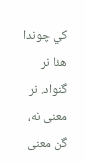کي چوندا هئا نر گنواد. نر معنى نه، گن معنى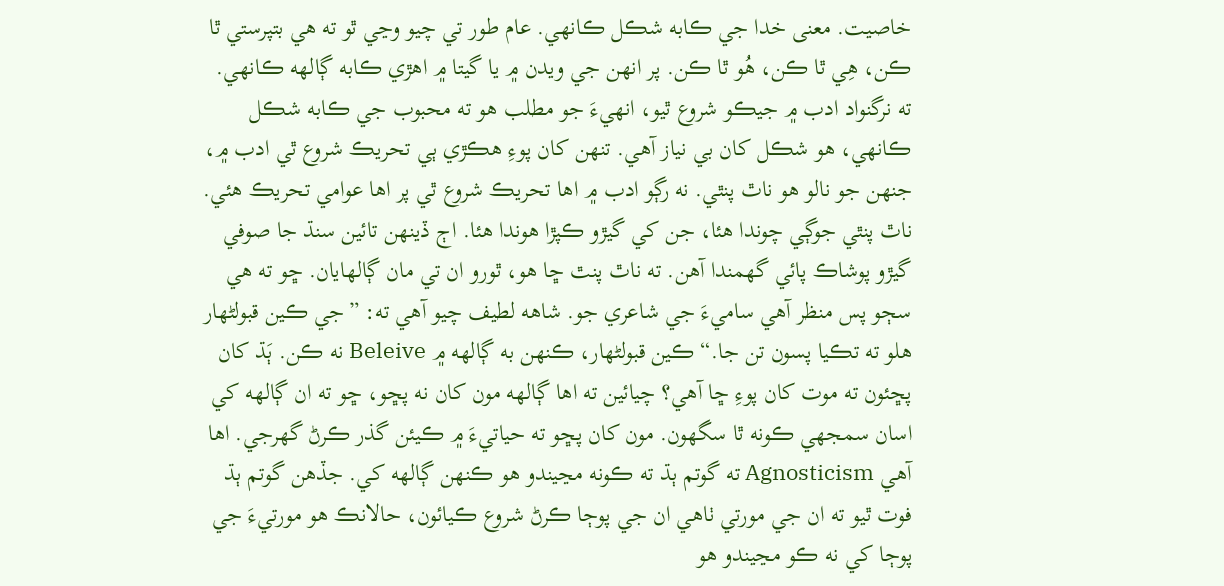خاصيت. معنى خدا جي ڪابه شڪل ڪانهي. عام طور تي چيو وڃي ٿو ته هي بتپرستي ٿا ڪن، هِي ٿا ڪن، هُو ٿا ڪن. پر انهن جي ويدن ۾ يا گيتا ۾ اهڙي ڪابه ڳالهه ڪانهي. ته نرگنواد ادب ۾ جيڪو شروع ٿيو، انهيءَ جو مطلب هو ته محبوب جي ڪابه شڪل ڪانهي، هو شڪل کان بي نياز آهي. تنهن کان پوءِ هڪڙي ٻي تحريڪ شروع ٿي ادب ۾، جنهن جو نالو هو ناٿ پنٿي. نه رڳو ادب ۾ اها تحريڪ شروع ٿي پر اها عوامي تحريڪ هئي. ناٿ پنٿي جوڳي چوندا هئا، جن کي گيڙو ڪپڙا هوندا هئا. اڄ ڏينهن تائين سنڌ جا صوفي گيڙو پوشاڪ پائي گھمندا آهن. ته ناٿ پنٿ ڇا هو، ٿورو ان تي مان ڳالهايان. ڇو ته هي سڄو پس منظر آهي ساميءَ جي شاعري جو. شاهه لطيف چيو آهي ته: ”جي ڪين قبولڻهار هلو ته تڪيا پسون تن جا.“ ڪين قبولڻهار، ڪنهن به ڳالهه ۾ Beleive نه ڪن. ٻَڌ کان پڇئون ته موت کان پوءِ ڇا آهي؟ چيائين ته اها ڳالهه مون کان نه پڇو، ڇو ته ان ڳالهه کي اسان سمجهي ڪونه ٿا سگهون. مون کان پڇو ته حياتيءَ ۾ ڪيئن گذر ڪرڻ گھرجي. اها آهي Agnosticism ته گوتم ٻڌ ته ڪونه مڃيندو هو ڪنهن ڳالهه کي. جڏهن گوتم ٻڌ فوت ٿيو ته ان جي مورتي ٺاهي ان جي پوڄا ڪرڻ شروع ڪيائون، حالانڪ هو مورتيءَ جي پوڄا کي نه ڪو مڃيندو هو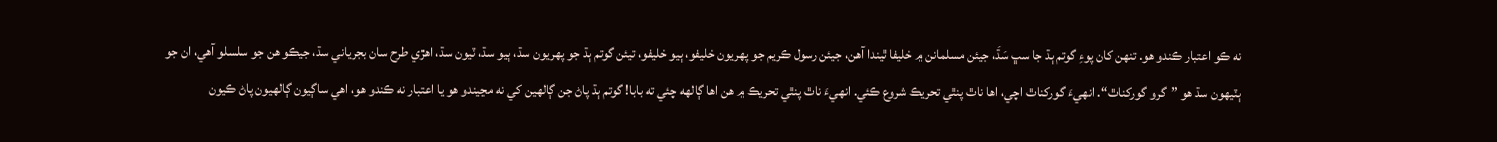نه ڪو اعتبار ڪندو هو. تنهن کان پوءِ گوتم ٻڌ جا سڀ سَڌَ، جيئن مسلمانن ۾ خليفا ٿيندا آهن، جيئن رسول ڪريم جو پهريون خليفو، ٻيو خليفو، تيئن گوتم ٻڌ جو پهريون سڌ، ٻيو سڌ، ٽيون سڌ، اهڙي طرح سان بجرياني سڌ، جيڪو هن جو سلسلو آهي، ان جو ٻٽيهون سڌ هو ”گرو گورکناٿ“. انهيءَ گورکناٿ اچي، اها ناٿ پنٿي تحريڪ شروع ڪئي. انهيءَ ناٿ پنٿي تحريڪ ۾ هن اها ڳالهه چئي ته بابا! گوتم ٻڌ پاڻ جن ڳالهين کي نه مڃيندو هو يا اعتبار نه ڪندو هو، اهي ساڳيون ڳالهيون پاڻ ڪيون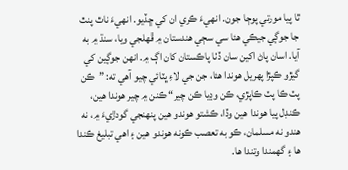ٿا پيا مورتي پوڄا جون. انهيءَ ڪري ان کي ڇڏيو. انهيءَ ناٿ پنٿ جا جوڳي جيڪي هئا سي سڄي هندستان ۾ ڦهلجي ويا، سنڌ ۾ به آيا. اسان پاڻ اکين سان ڏٺا پاڪستان کان اڳ ۾. انهن جوڳين کي گيڙو ڪپڙا پهريل هوندا هئا، جن جي لاءِ ڀٽائي چيو آهي ته: ”ڪن پٽ ڪا پٽ ڪاپڙي، ڪن وڍيا ڪن چير“ ڪنن ۾ چير هوندا هين، ڪنڊل پيا هوندا هين وڏا، ڪشتو هوندو هين پنهنجي گودڙيءَ ۾، نه هندو نه مسلمان، ڪو به تعصب ڪونه هوندو هين ۽ اهي تبليغ ڪندا ها ۽ گھمندا وتندا ها.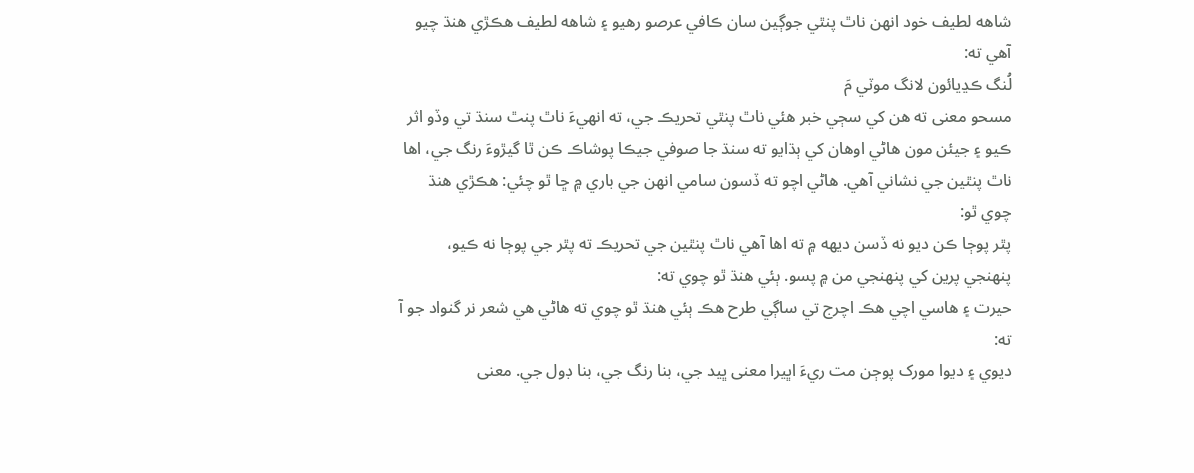شاهه لطيف خود انهن ناٿ پنٿي جوڳين سان ڪافي عرصو رهيو ۽ شاهه لطيف هڪڙي هنڌ چيو آهي ته:
لُنگ ڪڍيائون لانگ موٽي مَ
مسحو معنى ته هن کي سڄي خبر هئي ناٿ پنٿي تحريڪ جي، ته انهيءَ ناٿ پنٿ سنڌ تي وڏو اثر ڪيو ۽ جيئن مون هاڻي اوهان کي ٻڌايو ته سنڌ جا صوفي جيڪا پوشاڪ ڪن ٿا گيڙوءَ رنگ جي، اها ناٿ پنٿين جي نشاني آهي. هاڻي اچو ته ڏسون سامي انهن جي باري ۾ ڇا ٿو چئي: هڪڙي هنڌ چوي ٿو:
پٿر پوڄا ڪن ديو نه ڏسن ديهه ۾ ته اها آهي ناٿ پنٿين جي تحريڪ ته پٿر جي پوڄا نه ڪيو، پنهنجي پرين کي پنهنجي من ۾ پسو. ٻئي هنڌ ٿو چوي ته:
حيرت ۽ هاسي اچي هڪ اچرج تي ساڳي طرح هڪ ٻئي هنڌ ٿو چوي ته هاڻي هي شعر نر گنواد جو آ ته:
ديوي ۽ ديوا مورک پوڄن مت ريءَ اڀيرا معنى ڀيد جي، بنا رنگ جي، بنا ڊول جي. معنى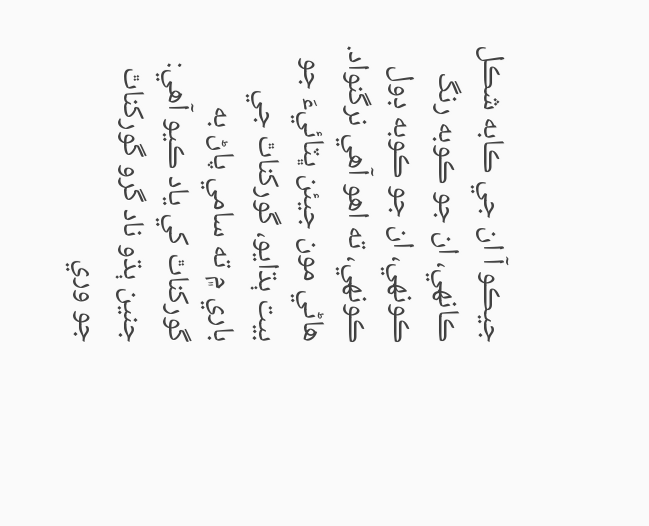جيڪو آ ان جي ڪابه شڪل ڪانهي، ان جو ڪوبه رنگ ڪونهي، ان جو ڪوبه ڊول ڪونهي، ته اهو آهي نرگنواد. هاڻي مون جيئن ڀٽائيءَ جو بيت ٻڌايو، گورکناٿ جي باري ۾ ته سامي پاڻ به گورکناٿ کي ياد ڪيو آهي:
جنين ٻڌو ناد گرو گورکناٿ جو وري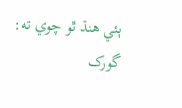ٻئي هنڌ ٿو چوي ته:
گورک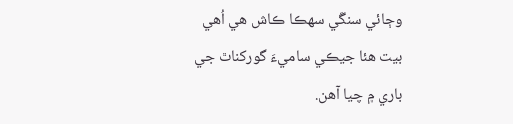وڄائي سنڱي سهڪا ڪاش هي اُهي بيت هئا جيڪي ساميءَ گورکناٿ جي باري ۾ چيا آهن.